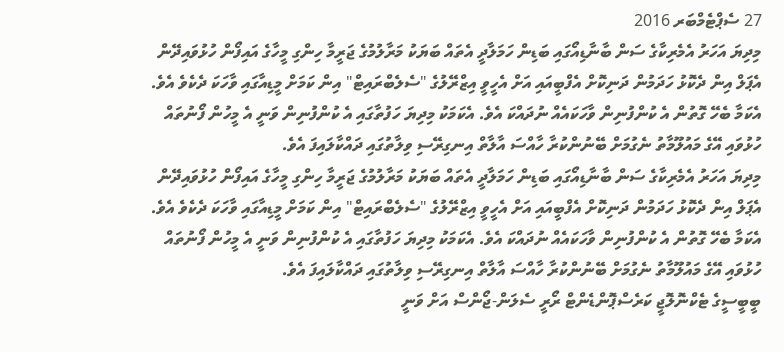27 ސެޕްޓެމްބަރ 2016
މިދިޔަ އަހަރު އެމެރިކާގެ ސަން ބާނާޑިއޯގައި ބަޑިން ހަމަލާދީ އެތައް ބަޔަކު މަރާލުމުގެ ޖަރީމާ ހިންގި މީހާގެ އައިފޯން ހުޅުވައިދޭން އެޕަލް އިން ދެކޮޅު ހަދަމުން ދަނިކޮށް އެފްބީއައި އަށް އެހީވީ އިޒްރޭލުގެ "ސެލެބްރައިޓް" އިން ކަމަށް މީޑިއާގައި ވާހަކަ ދެކެވެ އެވެ. އެކަމާ ބެހޭ ގޮތުން އެ ކުންފުނިން ވާހަކައެއް ނުދައްކަ އެވެ. އެކަމަކު މިދިޔަ ހަފުތާގައި އެ ކުންފުނިން ވަނީ އެ މީހުން ފޯނުތައް ހުޅުވައި އޭގެ މައުލޫމާތު ނެގުމަށް ބޭނުންކުރާ ހާއްސަ އާލާތް އިނގިރޭސި ވިލާތުގައި ދައްކާލައިފަ އެވެ.
މިދިޔަ އަހަރު އެމެރިކާގެ ސަން ބާނާޑިއޯގައި ބަޑިން ހަމަލާދީ އެތައް ބަޔަކު މަރާލުމުގެ ޖަރީމާ ހިންގި މީހާގެ އައިފޯން ހުޅުވައިދޭން އެޕަލް އިން ދެކޮޅު ހަދަމުން ދަނިކޮށް އެފްބީއައި އަށް އެހީވީ އިޒްރޭލުގެ "ސެލެބްރައިޓް" އިން ކަމަށް މީޑިއާގައި ވާހަކަ ދެކެވެ އެވެ. އެކަމާ ބެހޭ ގޮތުން އެ ކުންފުނިން ވާހަކައެއް ނުދައްކަ އެވެ. އެކަމަކު މިދިޔަ ހަފުތާގައި އެ ކުންފުނިން ވަނީ އެ މީހުން ފޯނުތައް ހުޅުވައި އޭގެ މައުލޫމާތު ނެގުމަށް ބޭނުންކުރާ ހާއްސަ އާލާތް އިނގިރޭސި ވިލާތުގައި ދައްކާލައިފަ އެވެ.
ބީބީސީގެ ޓެކްނޮލޮޖީ ކަރެސްޕޮންޑެންޓް ރޯރީ ސެލަން-ޖޯންސް އަށް ވަނީ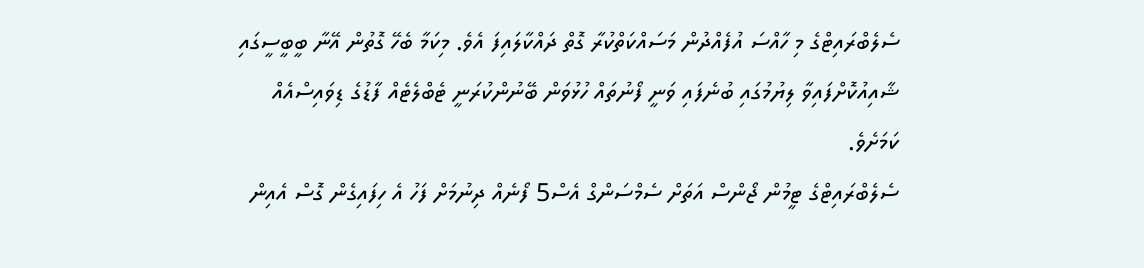ސެލެބްރައިޓްގެ މި ހާއްސަ އުފެއްދުން މަސައްކަތްކުރާ ގޮތް ދައްކާލައިފަ އެވެ. މިކަމާ ބެހޭ ގޮތުން އޭނާ ބީބީސީގައި ޝާއިއުކޮށްފައިވާ ލިޔުމުގައި ބުނެފައި ވަނީ ފޯނުތައް ހުޅުވަން ބޭނުންކުރަނީ ޓެބްލެޓެއް ފާޑުގެ ޑިވައިސްއެއް ކަމަށެވެ.
ސެލެބްރައިޓްގެ ޓީމުން ޖޯންސް އަތަށް ސެމްސަންގް އެސް5 ފޯނެއް ދިނުމަށް ފަހު އެ ހިފައިގެން ގޮސް އެއިން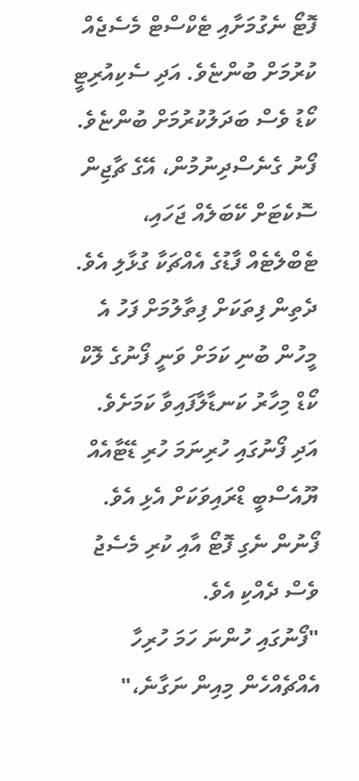ފޮޓޯ ނެގުމަށާއި ޓެކްސްޓް މެސެޖެއް ކުރުމަށް ބުންޏެވެ. އަދި ސެކިއުރިޓީ ކޯޑު ވެސް ބަދަލުކުރުމަށް ބުންޏެވެ.
ފޯނު ގެނެސްދިނުމުން، އޭގެ ޗާޖިން ސޮކެޓަށް ކޭބަލެއް ޖަހައި، ޓެބްލެޓެއް ފާޑުގެ އެއްޗަކާ ގުޅާލި އެވެ. ދެތިން ފިތަކަށް ފިތާލުމަށް ފަހު އެ މީހުން ބުނި ކަމަށް ވަނީ ފޯނުގެ ލޮކް ކޯޑް މިހާރު ކަނޑާލާފައިވާ ކަމަށެވެ. އަދި ފޯނުގައި ހުރިނަމަ ހުރި ޑޭޓާއެއް ޔޫއެސްބީ ޑްރައިވަކަށް އެޅި އެވެ. ފޯނުން ނެގި ފޮޓޯ އާއި ކުރި މެސެޖު ވެސް ދެއްކި އެވެ.
"ފޯނުގައި ހުންނަ ހަމަ ހުރިހާ އެއްޗެއްހެން މިއިން ނަގާނެ،"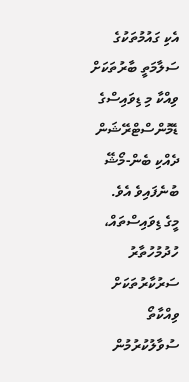އެކި ގައުމުތަކުގެ ސަލާމަތީ ބާރުތަކަށް ވިއްކާ މި ޑިވައިސްގެ ޑެމޮންސްޓްރޭޝަން ދެއްކި ބެން-މޯޝޭ ބުނެފައިވެ އެވެ.
މީގެ ޑިވައިސްތައް، ހުދުމުހުތާރު ސަރުކާރުތަކަށް ވިއްކާތޯ ސުވާލުކުރުމުން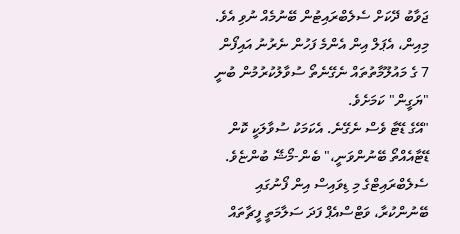ޖަވާބު ދޭކަށް ސެލެބްރައިޓުން ބޭނުމެއް ނުވި އެވެ.
މިއިން، އެޕަލް އިން އެންމެ ފަހުން ނެރުނު އައިފޯން 7 ގެ މައުލޫމާތުތައް ނެގޭނެތޯ ސުވާލުކުރުމުން ބުނީ "ޔަގީން" ކަމަށެވެ.
"އޭގެ ޑޭޓާ ވެސް ނެގޭނެ. އެކަމަކު ސުވާލަކީ ކޮން ޑޭޓާއެއްތޯ ބޭނުންވަނީ،" ބެން-މޯޝޭ ބުންޏެވެ.
ސެލެބްރައިޓްގެ މި ޑިވައިސް އިން ފޯނުގައި ބޭނުންކުރާ، ވަޓްސްއެޕް ފަދަ ސަލާމަތީ ފީޗާތައް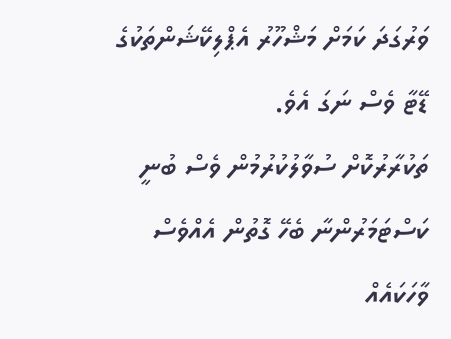ވަރުގަދަ ކަމަށް މަޝްހޫރު އެޕްލިކޭޝަންތަކުގެ ޑޭޓާ ވެސް ނަގަ އެވެ.
ތަކުރާރުކޮށް ސުވާލުކުރުމުން ވެސް ބުނީ ކަސްޓަމަރުންނާ ބެހޭ ގޮތުން އެއްވެސް ވާހަކައެއް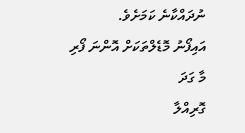ނުދައްކާނެ ކަމަށެވެ.
އައިފޯނު މޮޑެލްތަކަށް އޮންނަ ފޯރި މާ ގަދަ
ގޮރިއްލާ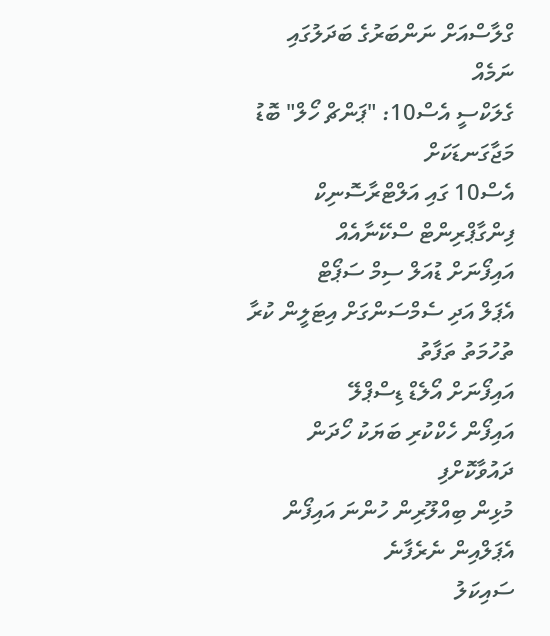ގްލާސްއަށް ނަންބަރުގެ ބަދަލުގައި ނަމެއް
ގެލަކްސީ އެސް10: "ޕަންޗް ހޯލް" ބޮޑު މަޖާގަނޑަކަށް
އެސް10 ގައި އަލްޓްރާސޮނިކް ފިންގާޕްރިންޓް ސްކޭނާއެއް
އައިފޯނަށް ޑުއަލް ސިމް ސަޕޯޓް
އެޕަލް އަދި ސެމްސަންގަށް އިޓަލީން ކުރާ ތުހުމަތު ތަފާތު
އައިފޯނަށް އޯލެޑް ޑިސްޕްލޭ
އައިފޯން ހެކްކުރި ބަޔަކު ހޯދަން ދައުވާކޮށްފި
މުޅިން ބިއްލޫރިން ހުންނަ އައިފޯން އެޕަލްއިން ނެރެފާނެ
ސައިކަލު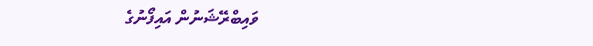ވައިބްރޭޝަނުން އައިފޯނުގެ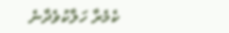ކެމެރާ ހަލާކުވެދާނެ